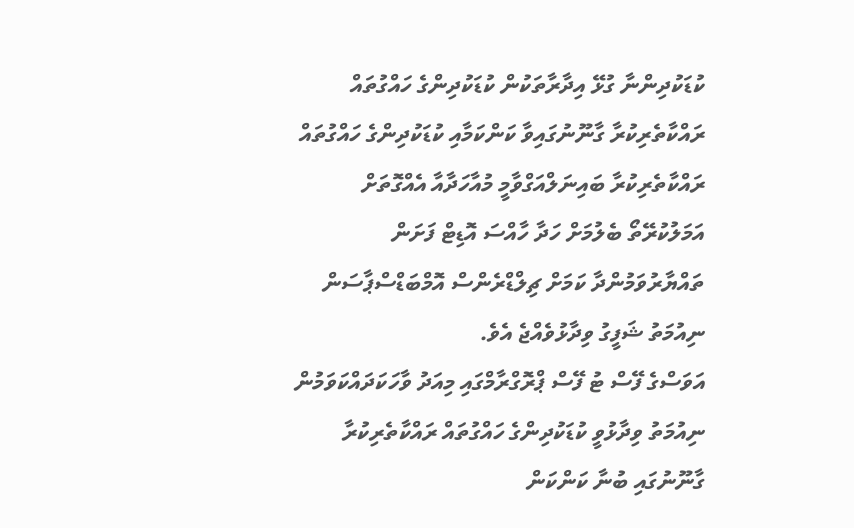ކުޑަކުދިންނާ ގުޅޭ އިދާރާތަކުން ކުޑަކުދިންގެ ހައްގުތައް ރައްކާތެރިކުރާ ގާނޫނުގައިވާ ކަންކަމާއި ކުޑަކުދިންގެ ހައްގުތައް ރައްކާތެރިކުރާ ބައިނަލްއަގްވާމީ މުއާހަދާއާ އެއްގޮތަށް އަމަލުކުރޭތޯ ބެލުމަށް ހަދާ ހާއްސަ އޮޑިޓް ފަށަން ތައްޔާރުވަމުންދާ ކަމަށް ޗިލްޑްރެންސް އޮމްބަޑްސްޕާސަން ނިއުމަތު ޝަފީގު ވިދާޅުވެއްޖެ އެވެ.
އަވަސްގެ ފޭސް ޓު ފޭސް ޕްރޮގްރާމްގައި މިއަދު ވާހަކަދައްކަވަމުން ނިއުމަތު ވިދާޅުވީ ކުޑަކުދިންގެ ހައްގުތައް ރައްކާތެރިކުރާ ގާނޫނުގައި ބުނާ ކަންކަން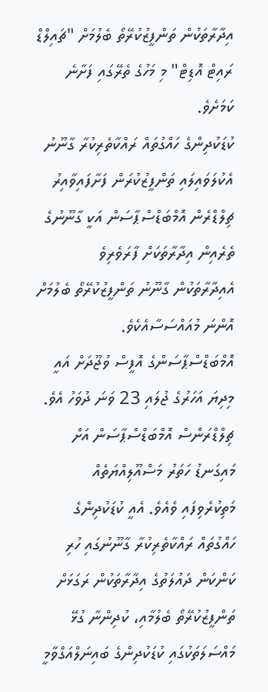އިދާރާތަކުން ތަންފީޒުކުރޭތޯ ބެލުމަށް "ޗައިލްޑް ރައިޓް އޮޑިޓް" މި މަހުގެ ތެރޭގައި ފަށާނެ ކަމަށެވެ.
ކުޑަކުދިންގެ ހައްގުތައް ރައްކާތެރިކުރާ ގާނޫނު އެކުލަވައިލައި ތަންފީޒުކުރަން ފަށާފައިވާއިރު ޗިލްޑްރެން އޮމްބަޑްސްޕާސަން އަކީ ގާނޫނުގެ ތެރެއިން އިދާރާތަކަށް ފާރަވެރިވެ އެއިދާރާތަކުން ގާނޫނު ތަންފީޒުކުރޭތޯ ބެލުމަށް އޮންނަ މުއައްސަސާއެކެވެ. އޮމްބަޑްސްޕާސަންގެ އޮފީސް ވުޖޫދަށް އައީ މިދިޔަ އަހަރުގެ ޖުލައި 23 ވަނަ ދުވަހު އެވެ.
ޗިލްޑްރަންސް އޮމްބަޑްސްޕާސަން އަށް މައިގަނޑު ހަތަރު މަސްއޫލިއްޔަތެއް މަތިކުރެވިފައި ވެއެވެ. އެއީ ކުޑަކުދިންގެ ހައްގުތައް ރައްކާތެރިކުރާ ގާނޫނުގައި ހުރި ކަންކަން ދައުލަތުގެ އިދާރާތަކުން ރަގަޅަށް ތަންފީޒުކުރޭތޯ ބެލުމާއި، ކުދިންނާ ގުޅޭ މައްސަލަތަކުގައި ކުޑަކުދިންގެ ބައިނަލްއަގްވާމީ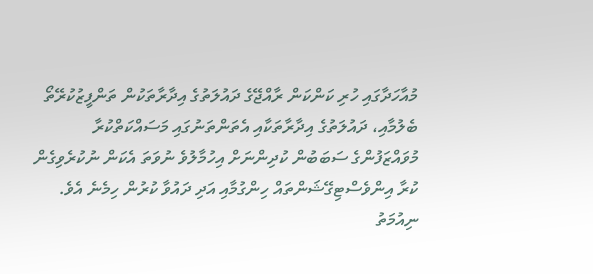މުއާހަދާގައި ހުރި ކަންކަން ރާއްޖޭގެ ދައުލަތުގެ އިދާރާތަކުން ތަންފީޒުކުރޭތޯ ބެލުމާއި، ދައުލަތުގެ އިދާރާތަކާއި އެތަންތަނުގައި މަސައްކަތްކުރާ މުވައްޒަފުންގެ ސަބަބުން ކުދިންނަށް އިހުމާލުވެ ނުވަތަ އެކަން ނުކުރެވިގެން ކުރާ އިންވެސްޓިގޭޝަންތައް ހިންގުމާއި އަދި ދައުވާ ކުރުން ހިމެނެ އެވެ.
ނިއުމަތު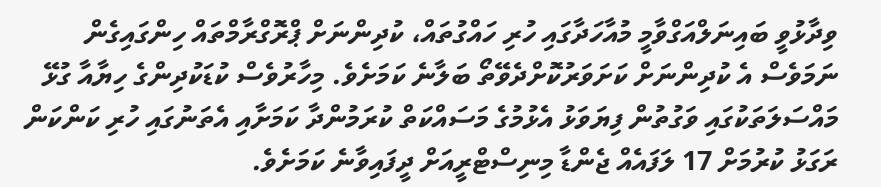ވިދާޅުވީ ބައިނަލްއަގްވާމީ މުއާހަދާގައި ހުރި ހައްގުތައް، ކުދިންނަށް ޕްރޮގްރާމްތައް ހިންގައިގެން ނަމަވެސް އެ ކުދިންނަށް ކަށަވަރުކޮށްދެވޭތޯ ބަލާނެ ކަމަށެވެ. މިހާރުވެސް ކުޑަކުދިންގެ ހިޔާއާ ގުޅޭ މައްސަލަތަކުގައި ވަގުތުން ފިޔަވަޅު އެޅުމުގެ މަސައްކަތް ކުރަމުންދާ ކަމަށާއި އެތަނުގައި ހުރި ކަންކަން ރަގަޅު ކުރުމަށް 17 ލަފައެއް ޖެންޑާ މިނިސްޓްރީއަށް ދީފައިވާނެ ކަމަށެވެ.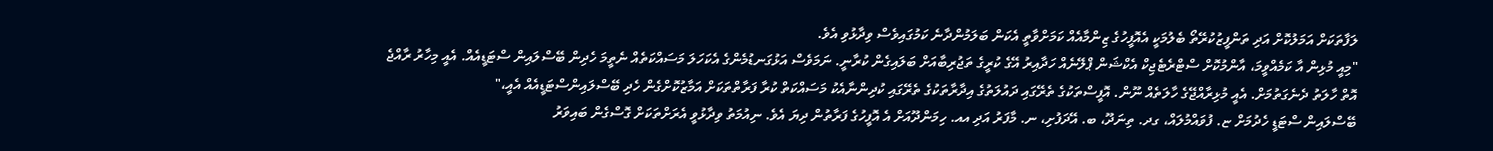ލަފާތަކަށް އަމަލުކޮށް އަދި ތަންފީޒުކުރޭތޯ ބެލުމަކީ އެއޮފީހުގެ ޒިންމާއެއް ކަމަށްވާތީ އެކަން ބަލަމުންދާނެ ކަމުގައިވެސް ވިދާޅުވި އެވެ.
"މިއީ މުޅިން އާ ކަމެއްވީމަ، އާންމުކޮށް ސްޓްރެޓެޖިކް އެކްޝަން ޕްލޭނެއް ހަދާއިރު އޭގެ ކުރީގެ ތަޖުރިބާއަށް ބަލައިގެން ކުރާނީ. ނަމަވެސް އަޅުގަނޑުމެންގެ އެކަހަލަ މަސައްކަތެއް ނެތީމަ ހެދިން ބޭސްލައިން ސްޓަޑީއެއް. އެއީ މިހާރު ރާއްޖެ އޮތް ހާލަތު ދެނެގަތުމަށް. އެއީ މުޅިރާއްޖޭގެ ހާލަތެއް ނޫން. އޮފީސްތަކުގެ ތެރޭގައި ދައުލަތުގެ އިދާރާތަކުގެ ތެރޭގައި ކުދިންނާއެކު މަސައްކަތް ކުރާ ފަރާތްތަކަށް އަމާޒުކޮށްގެން ހެދި ބޭސްލައިންސްޓަޑީއެއް އެއީ،"
ބޭސްލައިން ސްޓަޑީ ހެދުމަށް ޏ. ފުވައްމުލައް، ގދ. ތިނަދޫ، ބ. އޭދަފުށި، ނ. މާފަރު އަދި އއ. ހިމަންދޫއަށް އެ އޮފީހުގެ ފަރާތުން ދިޔަ އެވެ. ނިއުމަތު ވިދާޅުވީ އެރަށްތަކަށް ގޮސްގެން ބައިވަރު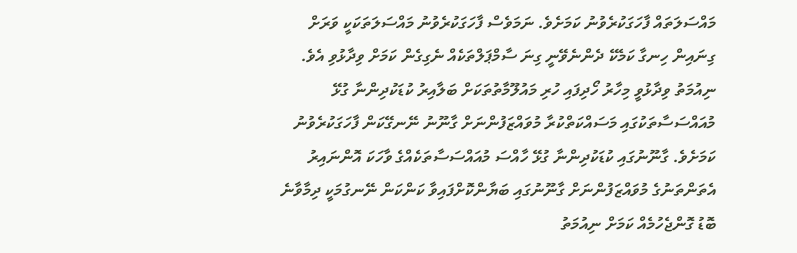މައްސަލަތައް ފާހަގަކުރެވުނު ކަމަށެވެ. ނަމަވެސް ފާހަގަކުރެވުނު މައްސަލަތަކަކީ ވަރަށް ގިނައިން ހިނގާ ކަމެކޭ ދެންނެވޭނީ ގިނަ ސާމްޕަލްތަކެއް ނެގިގެން ކަމަށް ވިދާޅުވި އެވެ.
ނިއުމަތު ވިދާޅުވީ މިހާރު ހޯދިފައި ހުރި މައުލޫމާތުތަކަށް ބަލާއިރު ކުޑަކުދިންނާ ގުޅޭ މުއައްސަސާތަކުގައި މަސައްކަތްކުރާ މުވައްޒަފުންނަށް ގާނޫނު ނޭނގޭކަން ފާހަގަކުރެވުނު ކަމަށެވެ. ގާނޫނުގައި ކުޑަކުދިންނާ ގުޅޭ ހާއްސަ މުއައްސަސާތަކެއްގެ ވާހަކަ އޮންނައިރު އެތަންތަނުގެ މުވައްޒަފުންނަށް ގާނޫނުގައި ބަޔާންކޮށްފައިވާ ކަންކަން ނޭނގުމަކީ ދިމާވާނެ ބޮޑު ގޮންޖެހުމެއް ކަމަށް ނިއުމަތު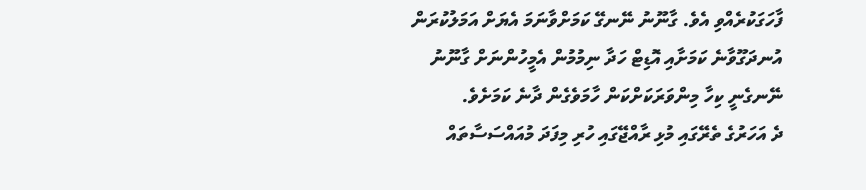ފާހަގަކުރެއްވި އެވެ. ގާނޫނު ނޭނގޭ ކަމަށްވާނަމަ އެޔަށް އަމަލުކުރަން އުނދަގޫވާނެ ކަމަށާއި އޮޑިޓް ހަދާ ނިމުމުން އެމީހުންނަށް ގާނޫނު ނޭނގެނީ ކިހާ މިންވަރަކަށްކަން ހާމަވެގެން ދާނެ ކަމަށެވެ.
ދެ އަހަރުގެ ތެރޭގައި މުޅި ރާއްޖޭގައި ހުރި މިފަދަ މުއައްސަސާތައް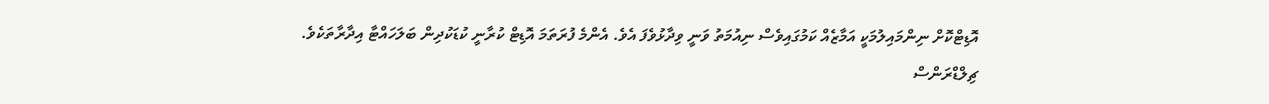އޮޑިޓްކޮށް ނިންމައިލުމަކީ އަމާޒެއް ކަމުގައިވެސް ނިއުމަތު ވަނީ ވިދާޅުވެފަ އެވެ. އެންމެ ފުރަތަމަ އޮޑިޓް ކުރާނީ ކުޑަކުދިން ބަލަހައްޓާ އިދާރާތަކެވެ.
ޗިލްޑްރަންސް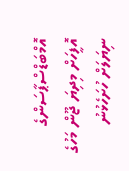އޮމްބަޑްސްޕާސަންގެ އޮފީހަށް މިދިޔަ ޖޫން މަހުގެ ނިޔަލަށް ހުށަހެޅުނު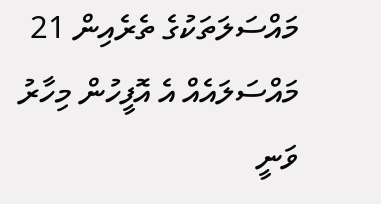މައްސަލަތަކުގެ ތެރެއިން 21 މައްސަލައެއް އެ އޮފީހުން މިހާރު ވަނީ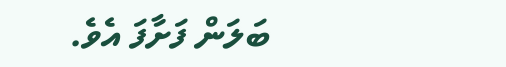ބަލަން ފަށާފަ އެވެ.